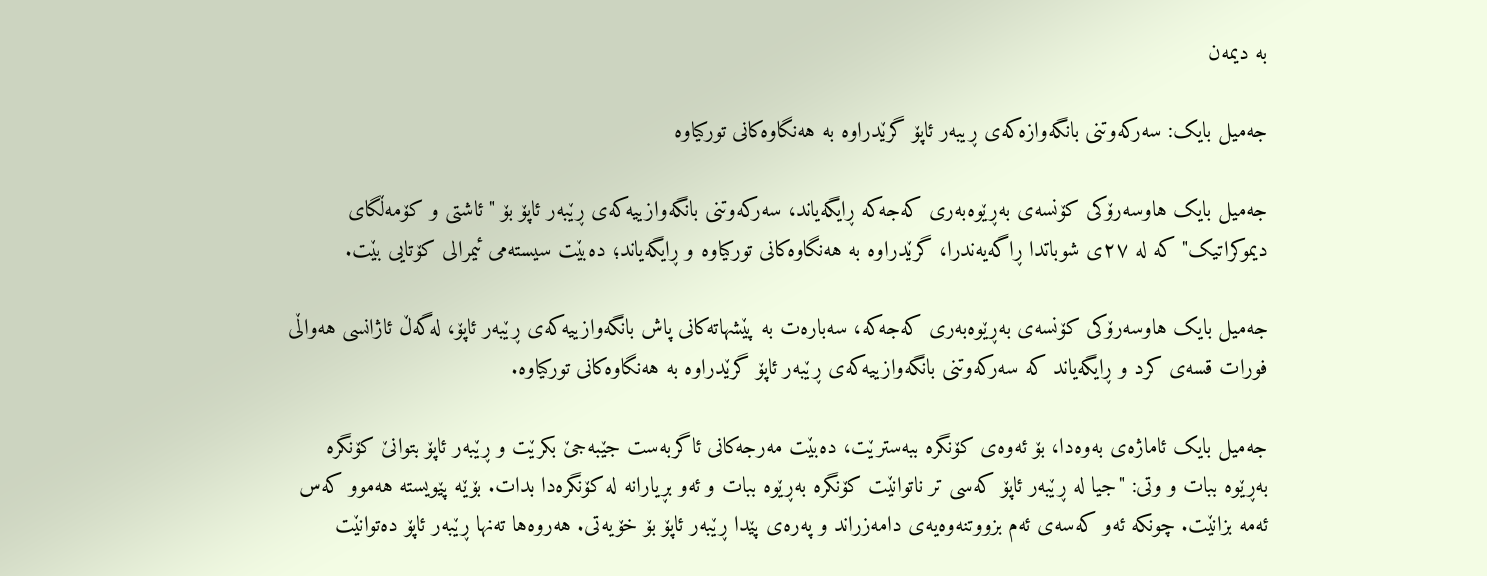بە دیمەن

جەمیل بایک: سەرکەوتنی بانگەوازەکەی ڕیبەر ئاپۆ گرێدراوە بە هەنگاوەکانی تورکیاوە

جەمیل بایک هاوسەرۆکی کۆنسەی بەڕێوەبەری کەجەکە ڕایگەیاند، سەرکەوتنی بانگەوازییەکەی ڕێبەر ئاپۆ بۆ "ئاشتی و کۆمەڵگای دیموکراتیک" کە لە ٢٧ی شوباتدا ڕاگەیەندرا، گرێدراوە بە هەنگاوەکانی تورکیاوە و ڕایگەیاند؛ دەبێت سیستەمی ئیمرالی کۆتایی بێت.

جەمیل بایک هاوسەرۆکی کۆنسەی بەڕێوەبەری کەجەکە، سەبارەت بە پێشهاتەکانی پاش بانگەوازییەکەی ڕێبەر ئاپۆ، لەگەڵ ئاژانسی هەواڵی فورات قسەی کرد و ڕایگەیاند کە سەرکەوتنی بانگەوازییەکەی ڕێبەر ئاپۆ گرێدراوە بە هەنگاوەکانی تورکیاوە.

جەمیل بایک ئاماژەی بەوەدا، بۆ ئەوەی کۆنگرە ببەسترێت، دەبێت مەرجەکانی ئاگربەست جێبەجێ بکرێت و ڕێبەر ئاپۆ بتوانێ کۆنگرە بەڕێوە ببات و وتی: "جیا لە ڕێبەر ئاپۆ کەسی تر ناتوانێت کۆنگرە بەڕێوە ببات و ئەو بڕیارانە لە کۆنگرەدا بدات. بۆێە پێویستە هەموو کەس ئەمە بزانێت. چونکە ئەو کەسەی ئەم بزووتنەوەیەی دامەزراند و پەرەی پێدا ڕێبەر ئاپۆ بۆ خۆیەتی. هەروەها تەنها ڕێبەر ئاپۆ دەتوانێت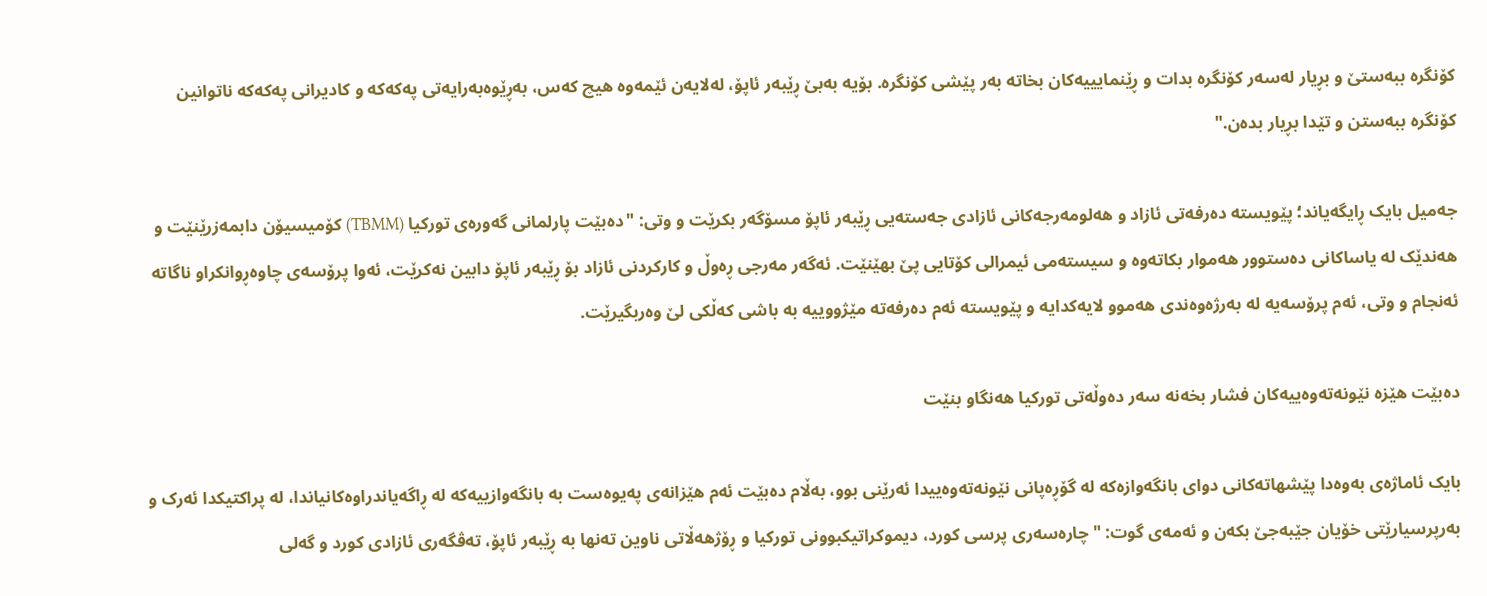کۆنگرە ببەستێ و بڕیار لەسەر کۆنگرە بدات و ڕێنمایییەکان بخاتە بەر پێشی کۆنگرە. بۆیە بەبێ ڕێبەر ئاپۆ، لەلایەن ئێمەوە هیچ کەس، بەڕێوەبەرایەتی پەکەکە و کادیرانی پەکەکە ناتوانین کۆنگرە ببەستن و تێدا بڕیار بدەن."

جەمیل بایک ڕایگەیاند؛ پێویستە دەرفەتی ئازاد و هەلومەرجەکانی ئازادی جەستەیی ڕێبەر ئاپۆ مسۆگەر بکرێت و وتی: "دەبێت پارلمانی گەورەی تورکیا (TBMM) کۆمیسیۆن دابمەزرێنێت و هەندێک لە یاساکانی دەستوور هەموار بکاتەوە و سیستەمی ئیمرالی کۆتایی پێ بهێنێت. ئەگەر مەرجی ڕەوڵ و کارکردنی ئازاد بۆ ڕێبەر ئاپۆ دابین نەکرێت، ئەوا پرۆسەی چاوەڕوانکراو ناگاتە ئەنجام و وتی، ئەم پرۆسەیە لە بەرژەوەندی هەموو لایەکدایە و پێویستە ئەم دەرفەتە مێژووییە بە باشی کەڵکی لێ وەربگیرێت.

دەبێت هێزە نێونەتەوەییەکان فشار بخەنە سەر دەوڵەتی تورکیا هەنگاو بنێت

بایک ئاماژەی بەوەدا پێشهاتەکانی دوای بانگەوازەکە لە گۆڕەپانی نێونەتەوەییدا ئەرێنی بوو، بەڵام دەبێت ئەم هێزانەی پەیوەست بە بانگەوازییەکە لە ڕاگەیاندراوەکانیاندا، لە پراکتیکدا ئەرک و بەرپرسیارێتی خۆیان جێبەجێ بکەن و ئەمەی گوت: "چارەسەری پرسی کورد، دیموکراتیکبوونی تورکیا و ڕۆژهەڵاتی ناوین تەنها بە ڕێبەر ئاپۆ، تەڤگەری ئازادی کورد و گەلی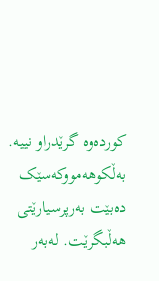کوردەوە گرێدراو نییە. بەڵکوهەمووکەسێک دەبێت بەرپرسیارێتی هەڵبگرێت. لەبەر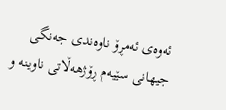ئەوەی ئەمڕۆ ناوەندی جەنگی جیهانی سێیەم ڕۆژهەڵاتی ناوینە و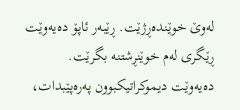لەوێ خوێندەڕژێت. ڕێبەر ئاپۆ دەیەوێت ڕێگری لەم خوێنڕشتنە بگرێت. دەیەوێت دیموکراتیکبوون پەرەپێبدات،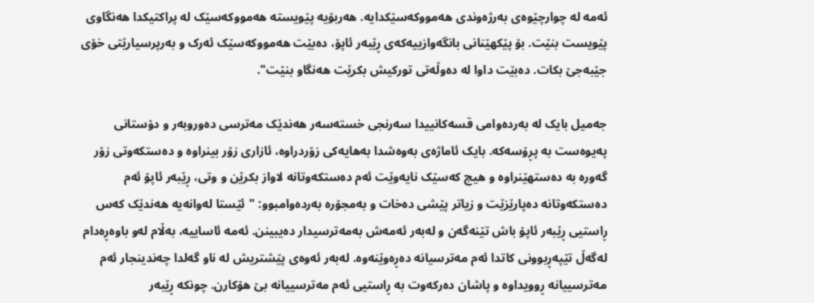ئەمە لە چوارچێوەی بەرژەوندی هەمووکەسێکدایە. هەربۆیە پێویستە هەمووکەسێک لە پراکتیکدا هەنگاوی پێویست بنێت. بۆ پێکهێنانی بانگەوازییەکەی ڕێبەر ئاپۆ، دەبێت هەمووکەسێک ئەرک و بەرپرسیارێتی خۆی جێبەجێ بکات. دەبێت داوا لە دەوڵەتی تورکیش بکرێت هەنگاو بنێت".

جەمیل بایک لە بەردەوامی قسەکانییدا سەرنجی خستەسەر هەندێک مەترسی دەوروبەر و دۆستانی پەیوەست بە پڕۆسەکە. بایک ئاماژەی بەوەشدا بەهایەکی زۆردراوە، ئازاری زۆر بینراوە و دەستکەوتی زۆر گەورە بە دەستهێنراوە و هیچ کەسێک نایەوێت ئەم دەستکەوتانە لاواز بکرێن و وتی، ڕێبەر ئاپۆ ئەم دەستکەوتانە دەپارێزێت و زیاتر پێشی دەخات و بەمجۆرە بەردەوامبوو: "ئێستا لەوانەیە هەندێک کەس ڕاستیی ڕێبەر ئاپۆ باش تێنەگەن و لەبەر ئەمەش بەمەترسیدار دەیبینن. ئەمە ئاساییە، بەڵام لەو باوەڕەدام لەگەڵ تێپەڕبوونی کاتدا ئەم مەترسیانە دەڕەوێنەوە. لەبەر ئەوەی پێشتریش لە ناو گەلدا چەندینجار ئەم مەترسییانە ڕوویداوە و پاشان دەرکەوت بە ڕاستیی ئەم مەترسییانە بێ هۆکارن. چونکە ڕێبەر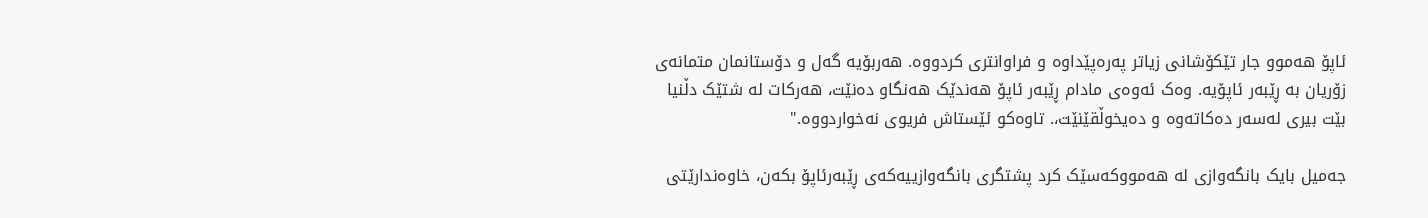ئاپۆ هەموو جار تێکۆشانی زیاتر پەرەپێداوە و فراوانتری کردووە. هەربۆیە گەل و دۆستانمان متمانەی زۆریان بە ڕێبەر ئاپۆیە. وەک ئەوەی مادام ڕێبەر ئاپۆ هەندێک هەنگاو دەنێت، هەرکات لە شتێک دڵنیا بێت بیری لەسەر دەکاتەوە و دەیخوڵقێنێت،. تاوەکو ئێستاش فریوی نەخواردووە."

جەمیل بایک بانگەوازی لە هەمووکەسێک کرد پشتگری بانگەوازییەکەی ڕێبەرئاپۆ بکەن، خاوەندارێتی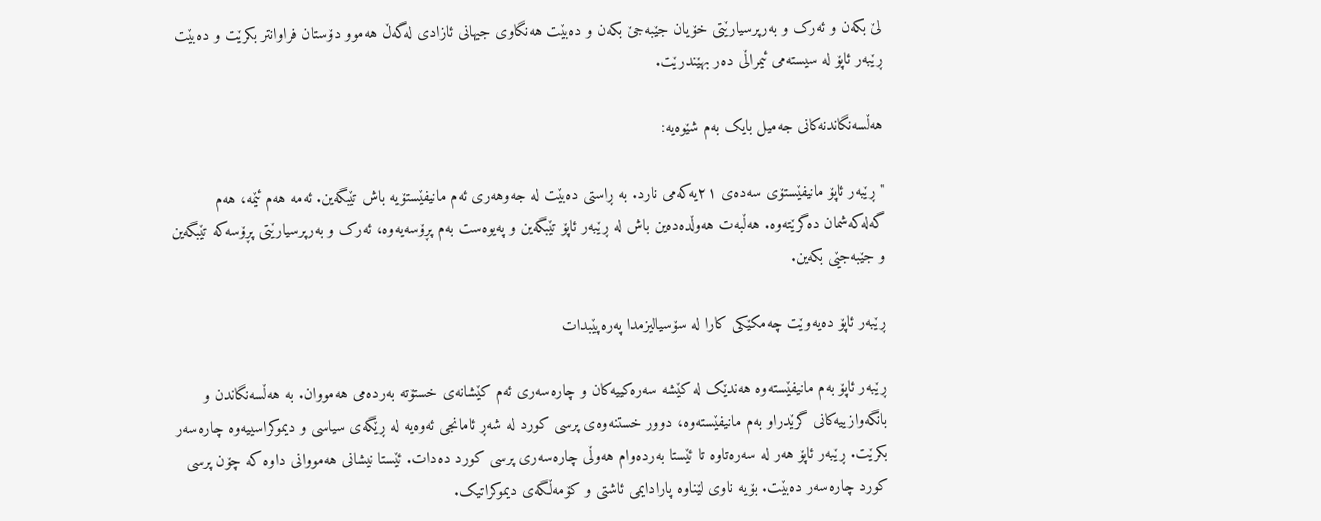لێ بکەن و ئەرک و بەرپرسیارێتی خۆیان جێبەجێ بکەن و دەبێت هەنگاوی جیهانی ئازادی لەگەڵ هەموو دۆستان فراوانتر بکرێت و دەبێت ڕێبەر ئاپۆ لە سیستەمی ئیمراڵی دەر بهێندرێت.

هەڵسەنگاندنەکانی جەمیل بایک بەم شێوەیە:

"ڕێبەر ئاپۆ مانیفێستۆی سەدەی ٢١یەکەمی نارد. بە ڕاستی دەبێت لە جەوهەری ئەم مانیفێستۆیە باش تێبگەین. ئەمە هەم ئێمە، هەم گەلەکەشمان دەگرێتەوە. هەڵبەت هەوڵدەدەین باش لە ڕێبەر ئاپۆ تێبگەین و پەیوەست بەم پڕۆسەیەوە، ئەرک و بەرپرسیارێتی پڕۆسەکە تێبگەین و جێبەجێی بکەین.

ڕێبەر ئاپۆ دەیەوێت چەمکێکی کارا لە سۆسیالیزمدا پەرەپێبدات

ڕێبەر ئاپۆ بەم مانیفێستەوە هەندێک لە کێشە سەرەکییەکان و چارەسەری ئەم کێشانەی خستۆتە بەردەمی هەمووان. بە هەڵسەنگاندن و بانگەوازییەکانی گرێدراو بەم مانیفێستەوە، دوور خستنەوەی پرسی کورد لە شەڕ ئامانجی ئەوەیە لە ڕێگەی سیاسی و دیموکراسییەوە چارەسەر بکرێت. ڕێبەر ئاپۆ هەر لە سەرەتاوە تا ئێستا بەردەوام هەوڵی چارەسەری پرسی کورد دەدات. ئێستا نیشانی هەمووانی داوە کە چۆن پرسی کورد چارەسەر دەبێت. بۆیە ناوی لێناوە پارادایمی ئاشتی و کۆمەڵگەی دیموکراتیک.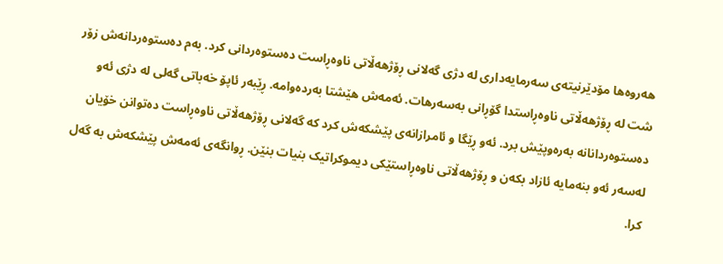هەروەها مۆدێرنیتەی سەرمایەداری لە دژی گەلانی ڕۆژهەڵاتی ناوەڕاست دەستوەردانی کرد. بەم دەستوەردانەش زۆر شت لە ڕۆژهەڵاتی ناوەڕاستدا گۆڕانی بەسەرهات. ئەمەش هێشتا بەردەوامە. ڕێبەر ئاپۆ خەباتی گەلی لە دژی ئەو دەستوەردانانە بەرەوپێش برد. ئەو ڕێگا و ئامرازانەی پێشکەش کرد کە گەلانی ڕۆژهەڵاتی ناوەڕاست دەتوانن خۆیان لەسەر ئەو بنەمایە ئازاد بکەن و ڕۆژهەڵاتی ناوەڕاستێکی دیموکراتیک بنیات بنێن. ڕوانگەی ئەمەش پێشکەش بە گەل کرا.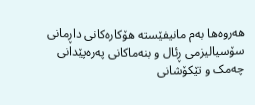هەروەها بەم مانیفێسته هۆکارەکانی داڕمانی سۆسیالیزمی ڕئال و بنەماکانی پەرەپێدانی چەمک و تێکۆشانی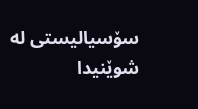سۆسیالیستی له شوێنیدا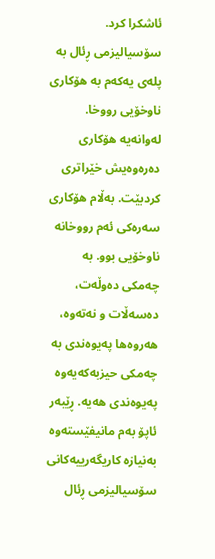ئاشکرا کرد. سۆسیالیزمی ڕئال بە پلەی یەکەم بە هۆکاری ناوخۆیی رووخا. لەوانەیە هۆکاری دەرەوەیش خێراتری کردبێت. بەڵام هۆکاری سەرەکی ئەم رووخانە ناوخۆیی بوو. بە چەمکی دەوڵەت، دەسەڵات و نەتەوە، هەروەها پەیوەندی بە چەمکی حیزبەکەیەوە پەیوەندی هەیە. ڕێبەر ئاپۆ بەم مانیفێستەوە بەنیازە کاریگەرییەکانی سۆسیالیزمی ڕئال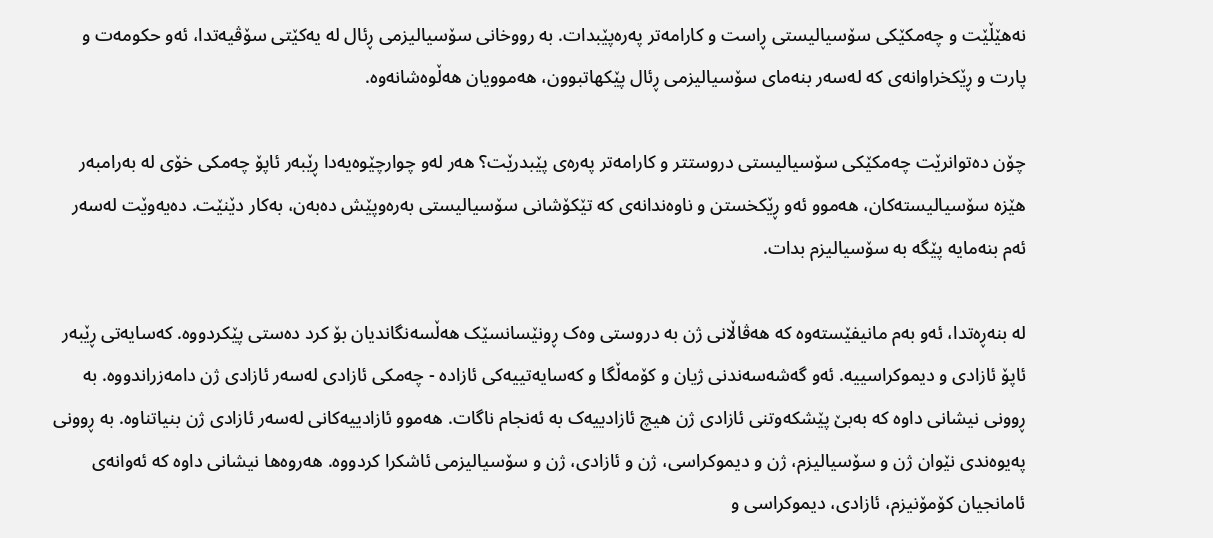نەهێڵێت و چەمکێکی سۆسیالیستی ڕاست و کارامەتر پەرەپێبدات. بە رووخانی سۆسیالیزمی ڕئال لە یەکێتی سۆڤیەتدا، ئەو حکومەت و پارت و ڕێکخراوانەی کە لەسەر بنەمای سۆسیالیزمی ڕئال پێکهاتبوون، هەموویان هەڵوەشانەوە.

چۆن دەتوانرێت چەمکێکی سۆسیالیستی دروستتر و کارامەتر پەرەی پێبدرێت؟ هەر لەو چوارچێوەیەدا ڕێبەر ئاپۆ چەمکی خۆی لە بەرامبەر هێزە سۆسیالیستەکان، هەموو ئەو ڕێکخستن و ناوەندانەی کە تێکۆشانی سۆسیالیستی بەرەوپێش دەبەن، بەکار دێنێت. دەیەوێت لەسەر ئەم بنەمایە پێگە بە سۆسیالیزم بدات.

لە بنەڕەتدا، ئەو بەم مانیفێستەوە کە هەڤاڵانی ژن بە دروستی وەک ڕونێسانسێک هەڵسەنگاندیان بۆ کرد دەستی پێکردووە. کەسایەتی ڕێبەر ئاپۆ ئازادی و دیموکراسییە. ئەو گەشەسەندنی ژیان و کۆمەڵگا و کەسایەتییەکی ئازادە - چەمکی ئازادی لەسەر ئازادی ژن دامەزراندووە. بە ڕوونی نیشانی داوە کە بەبێ پێشکەوتنی ئازادی ژن هیچ ئازادییەک بە ئەنجام ناگات. هەموو ئازادییەکانی لەسەر ئازادی ژن بنیاتناوە. بە ڕوونی پەیوەندی نێوان ژن و سۆسیالیزم، ژن و دیموکراسی، ژن و ئازادی، ژن و سۆسیالیزمی ئاشکرا کردووە. هەروەها نیشانی داوە کە ئەوانەی ئامانجیان کۆمۆنیزم، ئازادی، دیموکراسی و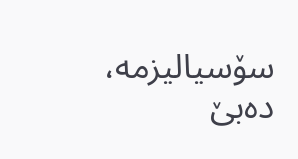سۆسیالیزمە، دەبێ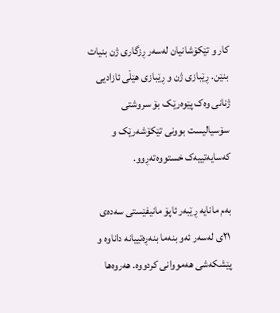کار و تێکۆشانیان لەسەر ڕزگاری ژن بنیات بنێن. ڕێبازی ژن و ڕێبازی هێڵی ئازادیی ژنانی وەک پێوەرێک بۆ سروشتی سۆسیالیست بوونی تێکۆشەرێک و کەسایەتییەک خستووەتەڕوو.

بەم مانایە ڕێبەر ئاپۆ مانیفێستی سەدەی ٢١ی لەسەر ئەو بنەما بنەڕەتییانە داناوە و پێشکەشی هەمووانی کردووە. هەروەها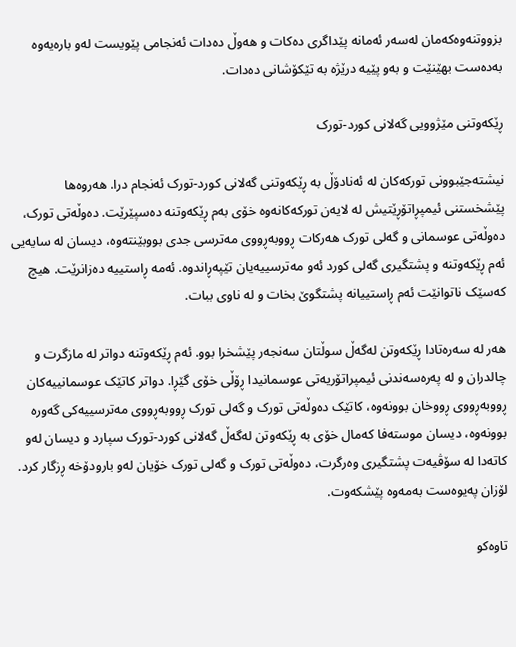بزووتنەوەکەمان لەسەر ئەمانە پێداگری دەکات و هەوڵ دەدات ئەنجامی پێویست لەو بارەیەوە بەدەست بهێنێت و بەو پێیە درێژە بە تێکۆشانی دەدات.

ڕێکەوتنی مێژوویی گەلانی کورد-تورک

نیشتەجێبوونی تورکەکان لە ئەنادۆڵ بە ڕێکەوتنی گەلانی کورد-تورک ئەنجام درا. هەروەها پێشخستنی ئیمپڕاتۆڕێتیش لە لایەن تورکەکانەوە خۆی بەم ڕێکەوتنە دەسپێرێت. دەوڵەتی تورک، دەوڵەتی عوسمانی و گەلی تورک هەرکات ڕووبەڕووی مەترسی جدی بووبێنتەوە، دیسان لە سایەیی ئەم ڕێکەوتنە و پشتگیری گەلی کورد ئەو مەترسییەیان تێپەڕاندوە. ئەمە ڕاستییە دەزانرێت. هیچ کەسێک ناتوانێت ئەم ڕاستییانە پشتگوێ بخات و لە ناوی ببات.

هەر لە سەرەتادا ڕێکەوتن لەگەڵ سوڵتان سەنجەر پێشخرا بوو. ئەم ڕێکەوتنە دواتر لە مازگرت و چالدران و لە پەرەسەندنی ئیمپراتۆریەتی عوسمانیدا ڕۆڵی خۆی گێڕا. دواتر کاتێک عوسمانییەکان ڕووبەڕووی ڕووخان بوونەوە، کاتێک دەوڵەتی تورک و گەلی تورک ڕووبەڕووی مەترسییەکی گەورە بوونەوە، دیسان موستەفا کەمال خۆی بە ڕێکەوتن لەگەڵ گەلانی کورد-تورک سپارد و دیسان لەو کاتەدا لە سۆڤیەت پشتگیری وەرگرت، دەوڵەتی تورک و گەلی تورک خۆیان لەو بارودۆخە ڕزگار کرد. لۆزان پەیوەست بەمەوە پێشکەوت.

تاوەکو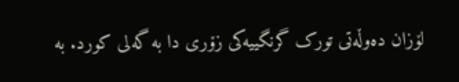لۆزان دەوڵەتی تورک گرنگییەکی زۆری دا بە گەلی کورد. بە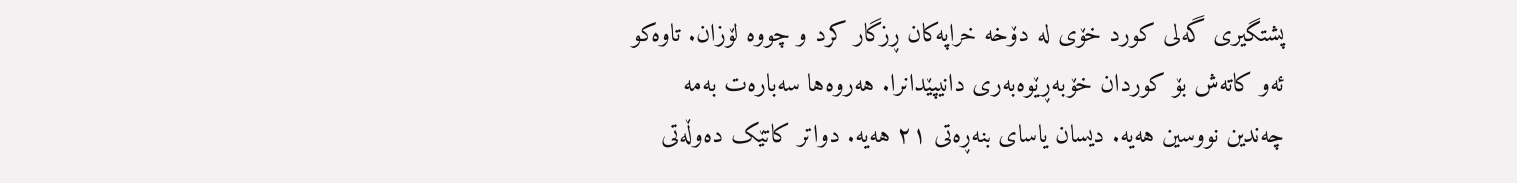پشتگیری گەلی کورد خۆی لە دۆخە خراپەکان ڕزگار کرد و چووە لۆزان. تاوەکو ئەو کاتەش بۆ کوردان خۆبەڕێوەبەری دانیپێدانرا. هەروەها سەبارەت بەمە چەندین نووسین هەیە. دیسان یاسای بنەڕەتی ٢١ هەیە. دواتر کاتێک دەوڵەتی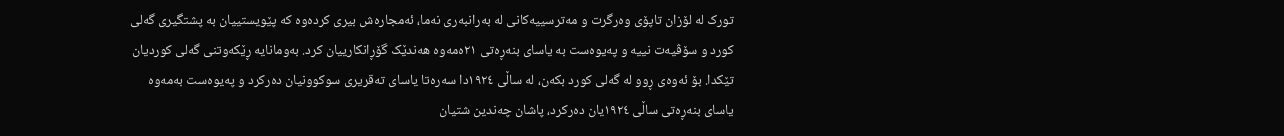تورک لە لۆزان تاپۆی وەرگرت و مەترسییەکانی لە بەرانبەری نەما، ئەمجارەش بیری کردەوە کە پێویستییان بە پشتگیری گەلی کورد و سۆڤیەت نییە و پەیوەست بە یاسای بنەڕەتی ٢١ەمەوە هەندێک گۆڕانکارییان کرد. بەومانایە ڕێکەوتنی گەلی کوردیان تێکدا. بۆ ئەوەی ڕوو لە گەلی کورد بکەن، لە ساڵی ١٩٢٤دا سەرەتا یاسای تەقریری سوکوونیان دەرکرد و پەیوەست بەمەوە یاسای بنەڕەتی ساڵی ١٩٢٤یان دەرکرد، پاشان چەندین شتیان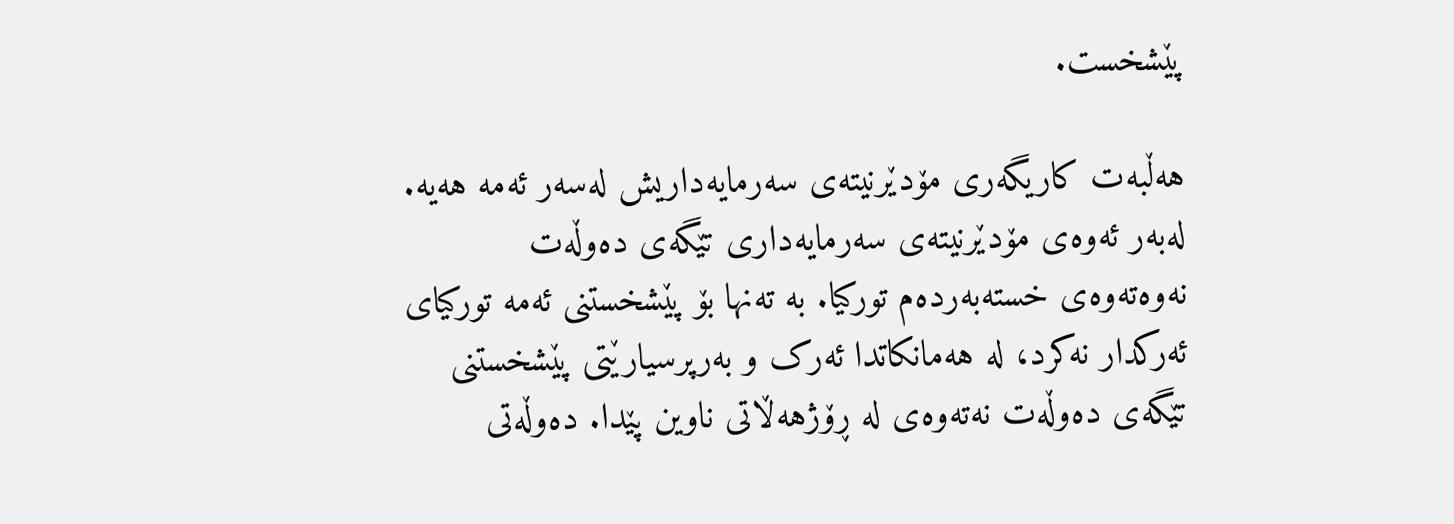پێشخست.

هەڵبەت کاریگەری مۆدێرنیتەی سەرمایەداریش لەسەر ئەمە هەیە. لەبەر ئەوەی مۆدێرنیتەی سەرمایەداری تێگەی دەوڵەت نەوەتەوەی خستەبەردەم تورکیا. بە تەنها بۆ پێشخستنی ئەمە تورکیای ئەرکدار نەکرد، لە هەمانکاتدا ئەرک و بەرپرسیارێتی پێشخستنی تێگەی دەوڵەت نەتەوەی لە ڕۆژهەڵاتی ناوین پێدا. دەوڵەتی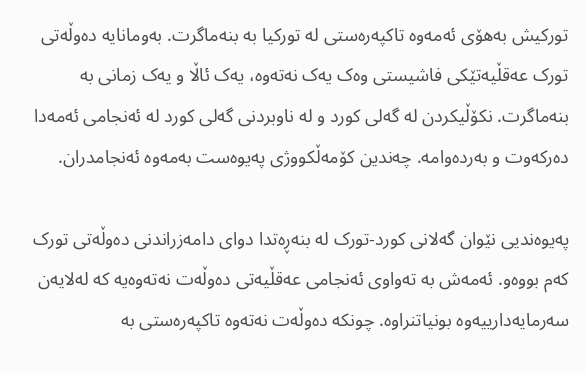تورکیش بەهۆی ئەمەوە تاکپەرەستی لە تورکیا بە بنەماگرت. بەومانایە دەوڵەتی تورک عەقڵیەتێکی فاشیستی وەک یەک نەتەوە، یەک ئاڵا و یەک زمانی بە بنەماگرت. نکۆڵیکردن لە گەلی کورد و لە ناوبردنی گەلی کورد لە ئەنجامی ئەمەدا دەرکەوت و بەردەوامە. چەندین کۆمەڵکووژی پەیوەست بەمەوە ئەنجامدران.

پەیوەندیی نێوان گەلانی کورد-تورک لە بنەڕەتدا دوای دامەزراندنی دەوڵەتی تورک کەم بووەو. ئەمەش بە تەواوی ئەنجامی عەقڵیەتی دەوڵەت نەتەوەیە کە لەلایەن سەرمایەدارییەوە بونیاتنراوە. چونکە دەوڵەت نەتەوە تاکپەرەستی بە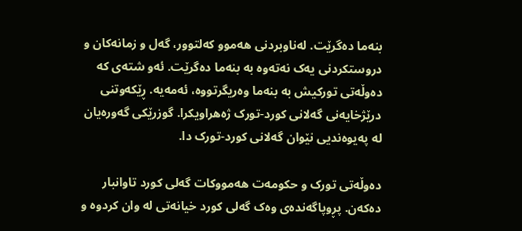بنەما دەگرێت. لەناوبردنی هەموو کەلتوور، گەل و زمانەکان و دروستکردنی یەک نەتەوە بە بنەما دەگرێت. ئەو شتەی کە دەوڵەتی تورکیش بە بنەما وەریگرتووە، ئەمەیە. ڕێکەوتنی درێژخایەنی گەلانی کورد-تورک ژەهراویکرا. گوزرێکی گەورەیان لە پەیوەندیی نێوان گەلانی کورد-تورک دا.

دەوڵەتی تورک و حکومەت هەمووکات گەلی کورد تاوانبار دەکەن. پڕوپاگەندەی وەک گەلی کورد خیانەتی لە وان کردوە و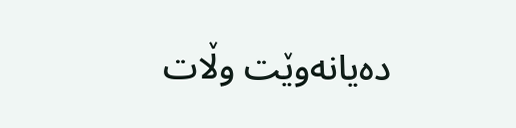دەیانەوێت وڵات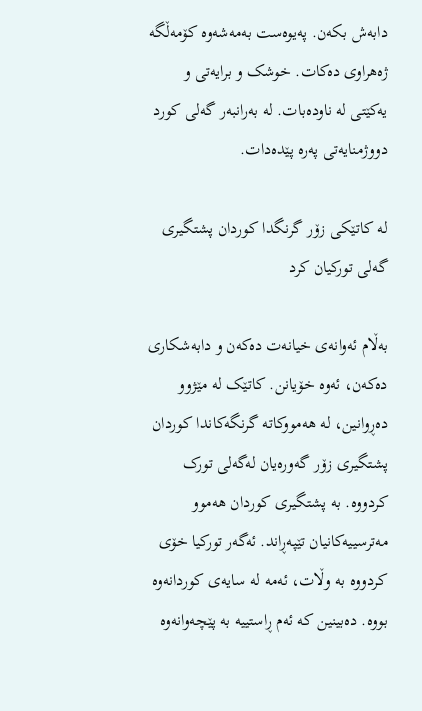دابەش بکەن. پەیوەست بەمەشەوە کۆمەڵگە ژەهراوی دەکات. خوشک و برایەتی و یەکێتی لە ناودەبات. لە بەرانبەر گەلی کورد دووژمنایەتی پەرە پێدەدات.

لە کاتێکی زۆر گرنگدا کوردان پشتگیری گەلی تورکیان کرد

بەڵام ئەوانەی خیانەت دەکەن و دابەشکاری دەکەن، ئەوە خۆیانن. کاتێک لە مێژوو دەڕوانین، لە هەمووکاتە گرنگەکاندا کوردان پشتگیری زۆر گەورەیان لەگەلی تورک کردووە. بە پشتگیری کوردان هەموو مەترسییەکانیان تێپەڕاند. ئەگەر تورکیا خۆی کردووە بە وڵات، ئەمە لە سایەی کوردانەوە بووە. دەبینین کە ئەم ڕاستییە بە پێچەوانەوە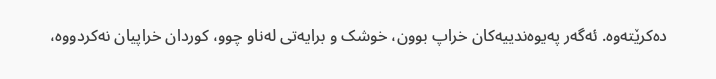دەکرێتەوە. ئەگەر پەیوەندییەکان خراپ بوون، خوشک و برایەتی لەناو چوو، کوردان خراپیان نەکردووە،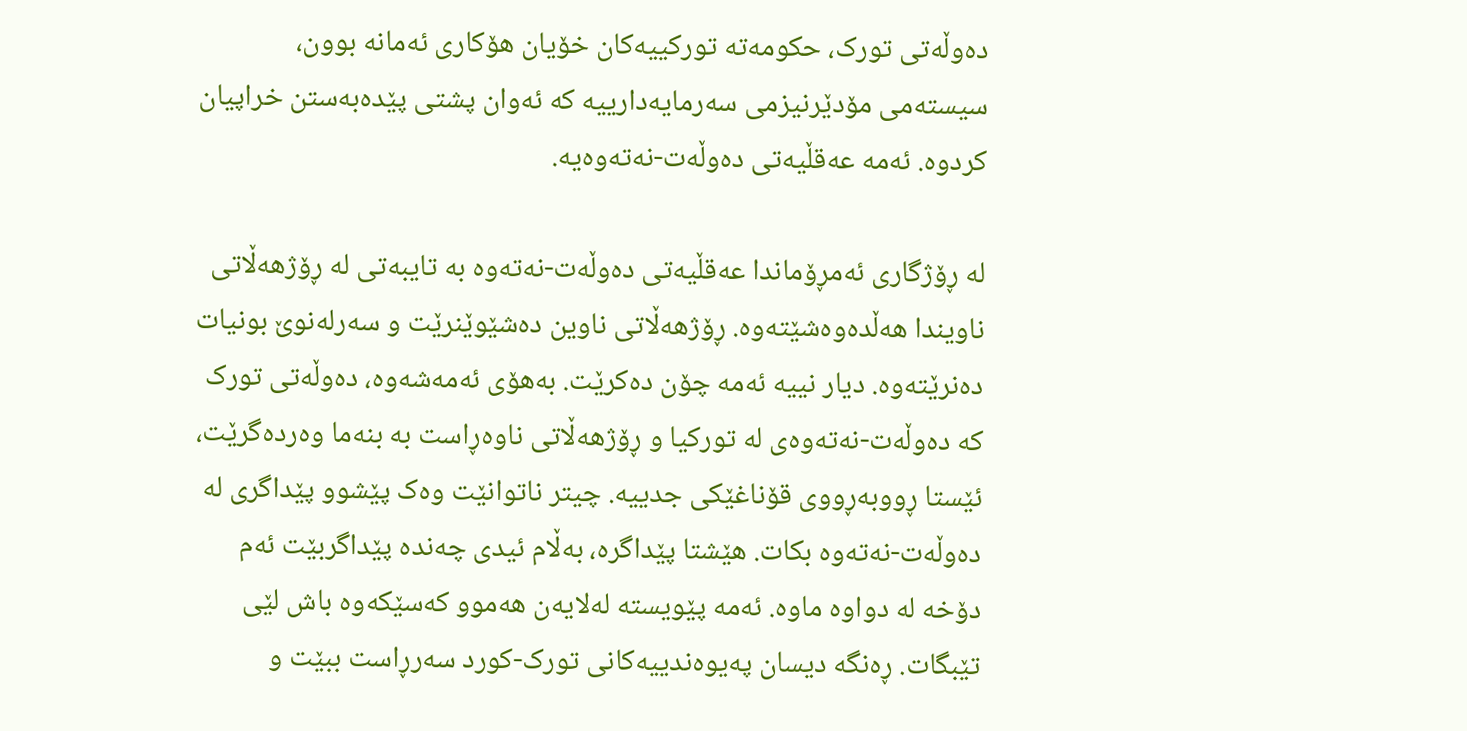دەوڵەتی تورک، حکومەتە تورکییەکان خۆیان هۆکاری ئەمانە بوون، سیستەمی مۆدێرنیزمی سەرمایەدارییە کە ئەوان پشتی پێدەبەستن خراپیان کردوە. ئەمە عەقڵیەتی دەوڵەت-نەتەوەیە.

لە ڕۆژگاری ئەمڕۆماندا عەقڵیەتی دەوڵەت-نەتەوە بە تایبەتی لە ڕۆژھەڵاتی ناویندا هەڵدەوەشێتەوە. ڕۆژھەڵاتی ناوین دەشێوێنرێت و سەرلەنوێ بونیات دەنرێتەوە. دیار نییە ئەمە چۆن دەکرێت. بەھۆی ئەمەشەوە، دەوڵەتی تورک کە دەوڵەت-نەتەوەی لە تورکیا و ڕۆژھەڵاتی ناوەڕاست بە بنەما وەردەگرێت، ئێستا ڕووبەڕووی قۆناغێکی جدییە. چیتر ناتوانێت وەک پێشوو پێداگری لە دەوڵەت-نەتەوە بکات. ھێشتا پێداگرە، بەڵام ئیدی چەندە پێداگربێت ئەم دۆخە لە دواوە ماوە. ئەمە پێویستە لەلایەن ھەموو کەسێکەوە باش لێی تێبگات. ڕەنگە دیسان پەیوەندییەکانی تورک-کورد سەرڕاست ببێت و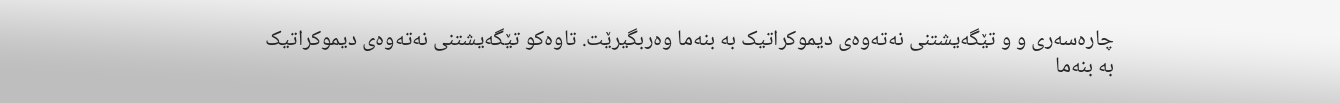چارەسەری و و تێگەیشتنی نەتەوەی دیموکراتیک بە بنەما وەربگیرێت. تاوەکو تێگەیشتنی نەتەوەی دیموکراتیک بە بنەما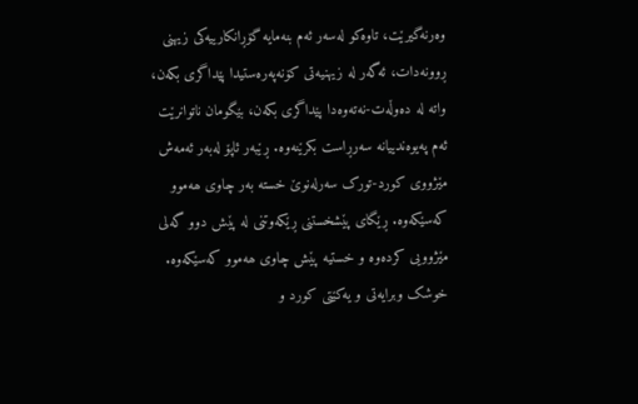وەرنەگیرێت، تاوەکو لەسەر ئەم بنەمایە گۆڕانکارییەکی زیهنی ڕوونەدات، ئەگەر لە زیهنیەتی کۆنەپەرەستیدا پێداگری بکەن، واتە لە دەوڵەت-نەتەوەدا پێداگری بکەن، بێگومان ناتوانرێت ئەم پەیوەندییانە سەرڕاست بکرێنەوە. ڕێبەر ئاپۆ لەبەر ئەمەش مێژووی کورد-تورک سەرلەنوێ خستە بەر چاوی ھەموو کەسێکەوە. ڕێگای پێشخستنی ڕێکەوتنی لە پێش دوو گەلی مێژوویی کردەوە و خستیە پێش چاوی ھەموو کەسێکەوە. خوشک وبرایەتی و یەکێتی کورد و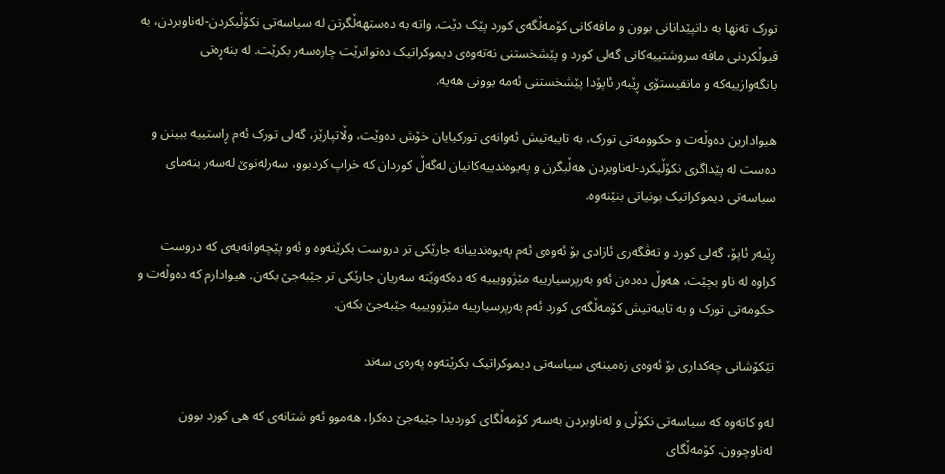تورک تەنھا بە دانپێدانانی بوون و مافەکانی کۆمەڵگەی کورد پێک دێت. واتە بە دەستهەڵگرتن لە سیاسەتی نکۆڵیکردن-لەناوبردن، بە قبوڵکردنی مافە سروشتییەکانی گەلی کورد و پێشخستنی نەتەوەی دیموکراتیک دەتوانرێت چارەسەر بکرێت. لە بنەڕەتی بانگەوازییەکە و مانفیستۆی ڕێبەر ئاپۆدا پێشخستنی ئەمە بوونی ھەیە.

ھیوادارین دەوڵەت و حکوومەتی تورک، بە تایبەتیش ئەوانەی تورکیایان خۆش دەوێت، وڵاتپارێز، گەلی تورک ئەم ڕاستییە ببینن و دەست لە پێداگری نکۆڵیکرد-لەناوبردن هەڵبگرن و پەیوەندییەکانیان لەگەڵ کوردان کە خراپ کردبوو، سەرلەنوێ لەسەر بنەمای سیاسەتی دیموکراتیک بونیاتی بنێنەوە.

ڕێبەر ئاپۆ، گەلی کورد و تەڤگەری ئازادی بۆ ئەوەی ئەم پەیوەندییانە جارێکی تر دروست بکرێنەوە و ئەو پێچەوانەیەی کە دروست کراوە لە ناو بچێت، ھەوڵ دەدەن ئەو بەرپرسیارییە مێژوویییە کە دەکەوێتە سەریان جارێکی تر جێبەجێ بکەن. ھیوادارم کە دەوڵەت و حکومەتی تورک و بە تایبەتیش کۆمەڵگەی کورد ئەم بەرپرسیارییە مێژوویییە جێبەجێ بکەن.

تێکۆشانی چەکداری بۆ ئەوەی زەمینەی سیاسەتی دیموکراتیک بکرێتەوە پەرەی سەند

لەو کاتەوە کە سیاسەتی نکۆڵی و لەناوبردن بەسەر کۆمەڵگای کوردیدا جێبەجێ دەکرا، هەموو ئەو شتانەی کە هی کورد بوون لەناوچوون. کۆمەڵگای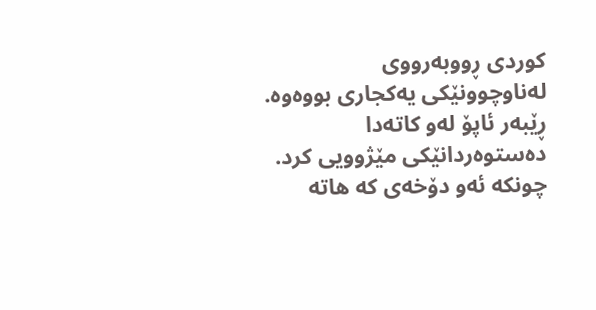کوردی ڕووبەرووی لەناوچوونێکی یەکجاری بووەوە. ڕێبەر ئاپۆ لەو کاتەدا دەستوەردانێکی مێژوویی کرد. چونکە ئەو دۆخەی کە هاتە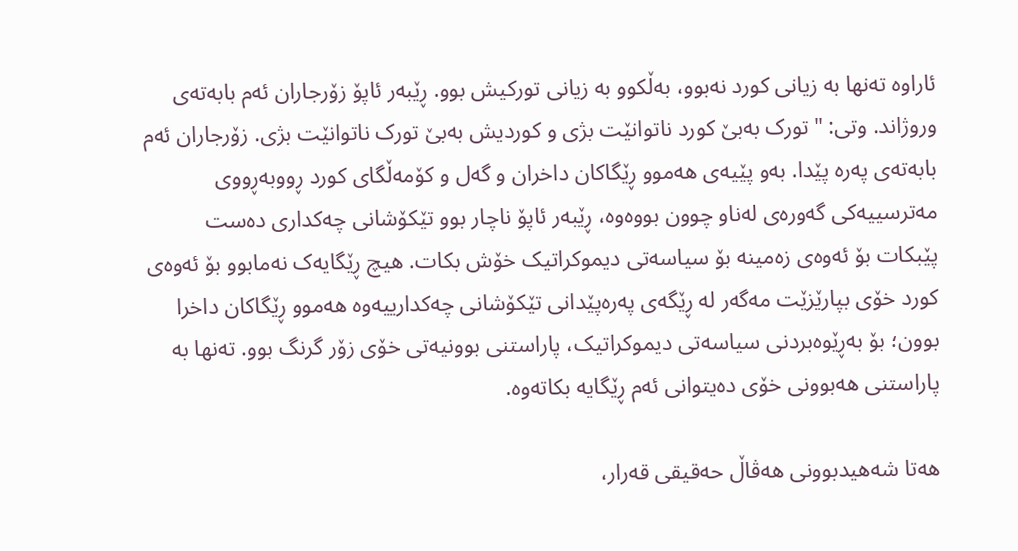ئاراوە تەنها بە زیانی کورد نەبوو، بەڵکوو بە زیانی تورکیش بوو. ڕێبەر ئاپۆ زۆرجاران ئەم بابەتەی وروژاند. وتی: "تورک بەبێ کورد ناتوانێت بژی و کوردیش بەبێ تورک ناتوانێت بژی. زۆرجاران ئەم بابەتەی پەرە پێدا. بەو پێیەی هەموو ڕێگاکان داخران و گەل و کۆمەڵگای کورد ڕووبەڕووی مەترسییەکی گەورەی لەناو چوون بووەوە، ڕێبەر ئاپۆ ناچار بوو تێکۆشانی چەکداری دەست پێبکات بۆ ئەوەی زەمینە بۆ سیاسەتی دیموکراتیک خۆش بکات. هیچ ڕێگایەک نەمابوو بۆ ئەوەی کورد خۆی بپارێزێت مەگەر لە ڕێگەی پەرەپێدانی تێکۆشانی چەکدارییەوە هەموو ڕێگاکان داخرا بوون؛ بۆ بەڕێوەبردنی سیاسەتی دیموکراتیک، پاراستنی بوونیەتی خۆی زۆر گرنگ بوو. تەنها بە پاراستنی هەبوونی خۆی دەیتوانی ئەم ڕێگایە بکاتەوە.

هەتا شەهیدبوونی هەڤاڵ حەقیقی قەرار،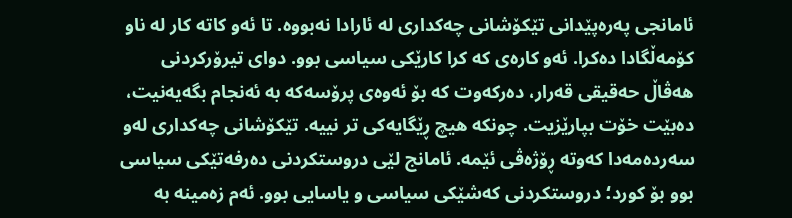ئامانجی پەرەپێدانی تێکۆشانی چەکداری لە ئارادا نەبووە. تا ئەو کاتە کار لە ناو کۆمەڵگادا دەکرا. ئەو کارەی کە کرا کارێکی سیاسی بوو. دوای تیرۆرکردنی هەڤاڵ حەقیقی قەرار، دەرکەوت کە بۆ ئەوەی پرۆسەکە بە ئەنجام بگەیەنیت، دەبێت خۆت بپارێزیت. چونکە هیچ ڕێگایەکی تر نییە. تێکۆشانی چەکداری لەو سەردەمەدا کەوتە ڕۆژەڤی ئێمە. ئامانج لێی دروستکردنی دەرفەتێکی سیاسی بوو بۆ کورد؛ دروستکردنی کەشێکی سیاسی و یاسایی بوو. ئەم زەمینە بە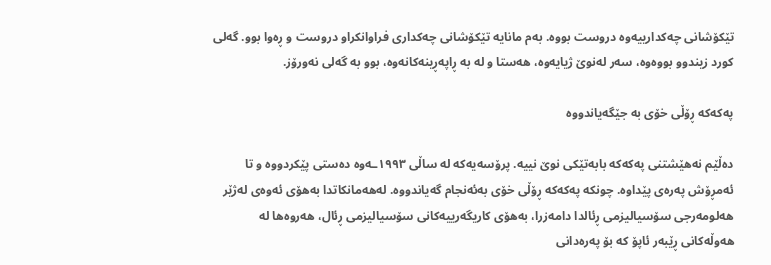تێکۆشانی چەکدارییەوە دروست بووە. بەم مانایە تێکۆشانی چەکداری فراوانکراو دروست و ڕەوا بوو. گەلی کورد زیندوو بووەوە، سەر لەنوێ ژیایەوە، هەستا و لە بە ڕاپەڕینەکانەوە، بوو بە گەلی نەورۆز.

پەکەکە ڕۆڵی خۆی بە جێگەیاندووە

دەڵێم نەهێشتنی پەکەکە بابەتێکی نوێ نییە. پرۆسەیەکە لە ساڵی ١٩٩٣ـەوە دەستی پێکردووە و تا ئەمڕۆش پەرەی پێداوە. چونکە پەکەکە ڕۆڵی خۆی بەئەنجام گەیاندووە. لەهەمانکاتدا بەهۆی ئەوەی لەژێر هەلومەرجی سۆسیالیزمی ڕئالدا دامەزرا، بەهۆی کاریگەرییەکانی سۆسیالیزمی ڕئال، هەروەها لە هەوڵەکانی ڕێبەر ئاپۆ کە بۆ پەرەدانی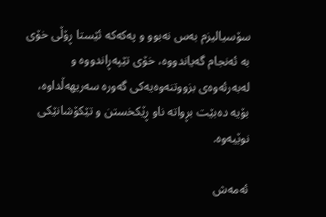سۆسیالیزم بەس نەبوو و پەکەکە ئێستا ڕۆڵی خۆی بە ئەنجام گەیاندووە، خۆی تێپەڕاندووە و لەبەرئەوەی بزووتنەوەیەکی گەورە سەریهەڵداوە، بۆیە دەبێت بڕواتە ناو ڕێکخستن و تێکۆشانێکی نوێیەوە.

ئەمەش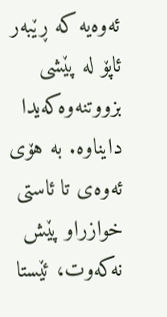ئەوەیە کە ڕێبەر ئاپۆ لە پێشی بزووتنەوەکەیدا دایناوە. بە هۆی ئەوەی تا ئاستی خوازراو پێش نەکەوت، ئێستا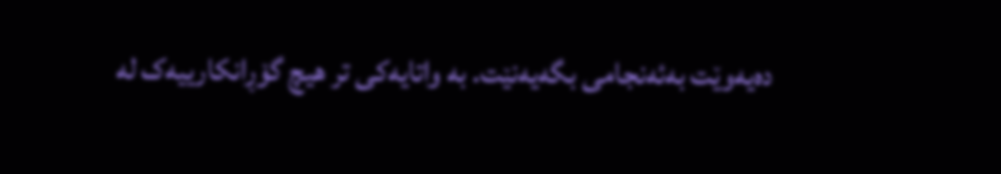دەیەوێت بەئەنجامی بگەیەنێت. بە واتایەکی تر هیچ گۆڕانکارییەک لە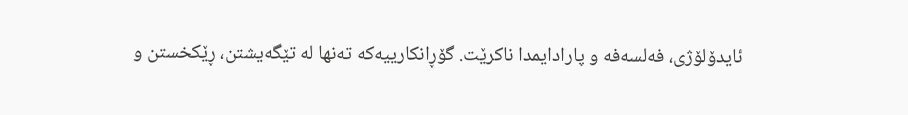ئایدۆلۆژی، فەلسەفە و پارادایمدا ناکرێت. گۆڕانکارییەکە تەنها لە تێگەیشتن، ڕێکخستن و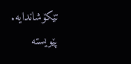تێکۆشاندایە. پێویستە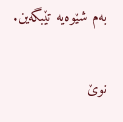بەم شێوەیە تێبگەین.

نوێ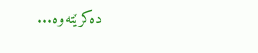دەکرێتەوە...